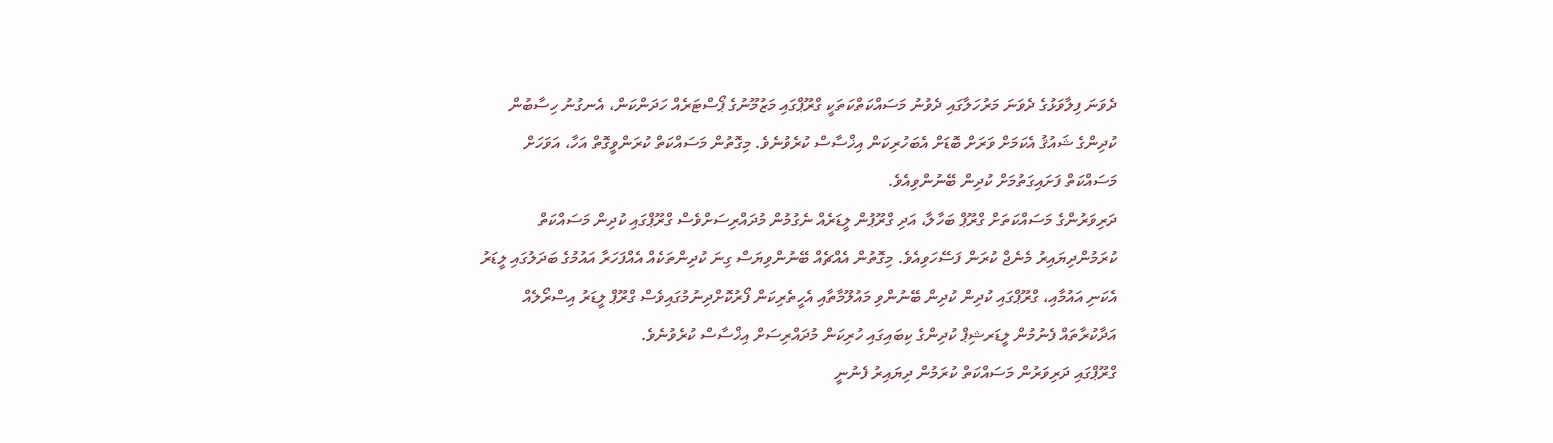ދެވަނަ ފިލާވަޅުގެ ދެވަނަ މަރުހަލާގައި ދެވުނު މަސައްކަތްކަތަކީ ގްރޫޕްގައި މަޒުމޫނުގެ ޕޯސްޓަރެއް ހަދަންކަން، އެނގުނު ހިސާބުން ކުދިންގެ ޝައުޤު އެކަމަށް ވަރަށް ބޮޑަށް އެބަހުރިކަން އިޚްސާސް ކުރެވުނެވެ. މިގޮތުން މަސައްކަތް ކުރަންވީގޮތް އަހާ، އަވަހަށް މަސައްކަތް ފަށައިގަތުމަށް ކުދިން ބޭނުންވިއެވެ.
ދަރިވަރުންގެ މަސައްކަތަށް ގްރޫޕް ބަހާލާ، އަދި ގްރޫޕުން ލީޑަރެއް ނެގުމުން މުދައްރިސަށްވެސް ގްރޫޕްގައި ކުދިން މަސައްކަތް ކުރަމުންދިޔައިރު މެނެޖް ކުރަން ފަސޭހަވިއެވެ. މިގޮތުން އެއްޗެއް ބޭނުންވިޔަސް ގިނަ ކުދިންތަކެއް އެއްފަހަރާ އައުމުގެ ބަދަލުގައި ލީޑަރު އެކަނި އައުމާއި، ގްރޫޕްގައި ކުދިން ކުދިން ބޭނުންވި މައުލޫމާތާއި އެހީތެރިކަން ފޯރުކޮށްދިނުމުގައިވެސް ގްރޫޕް ލީޑަރު އިސްރޯލެއް އަދާކުރާތައް ފެނުމުން ލީޑަރޝިޕް ކުދިންގެ ކިބައިގައި ހުރިކަން މުދައްރިސަށް އިޚްސާސް ކުރެވުނެވެ.
ގްރޫޕްގައި ދަރިވަރުން މަސައްކަތް ކުރަމުން ދިޔައިރު ފެނުނީ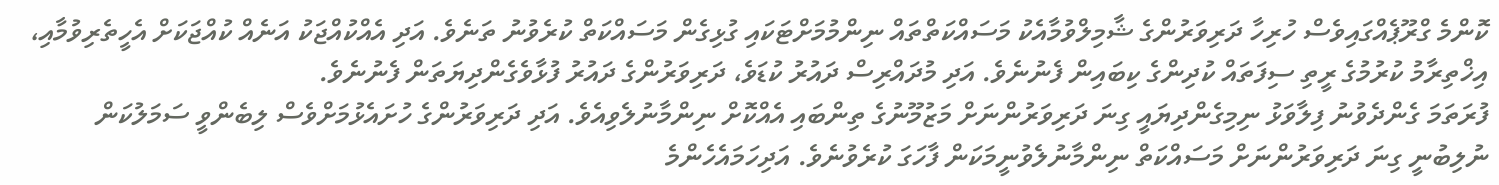ކޮންމެ ގްރޫޕެއްގައިވެސް ހުރިހާ ދަރިވަރުންގެ ޝާމިލްވުމާއެކު މަސައްކަތްތައް ނިންމުމަށްޓަކައި ގުޅިގެން މަސައްކަތް ކުރެވުނު ތަނެވެ. އަދި އެއްކުއްޖަކު އަނެއް ކުއްޖަކަށް އެހީތެރިވުމާއި، އިޚްތިރާމު ކުރުމުގެ ރީތި ސިފަތައް ކުދިންގެ ކިބައިން ފެނުނެވެ. އަދި މުދައްރިސް ދައުރު ކުޑަވެ، ދަރިވަރުންގެ ދައުރު ފުޅާވެގެންދިޔަތަން ފެނުނެވެ.
ފުރަތަމަ ގެންދެވުނު ފިލާވަޅު ނިމިގެންދިޔައީ ގިނަ ދަރިވަރުންނަށް މަޒުމޫނުގެ ތިންބައި އެއްކޮށް ނިންމާނުލެވިއެވެ. އަދި ދަރިވަރުންގެ ހުށައެޅުމަށްވެސް ލިބެންވީ ސަމަލުކަން ނުލިބުނީ ގިނަ ދަރިވަރުންނަށް މަސައްކަތް ނިންމާނުލެވުނީމަކަން ފާހަގަ ކުރެވުނެވެ. އަދިހަމައެހެންމެ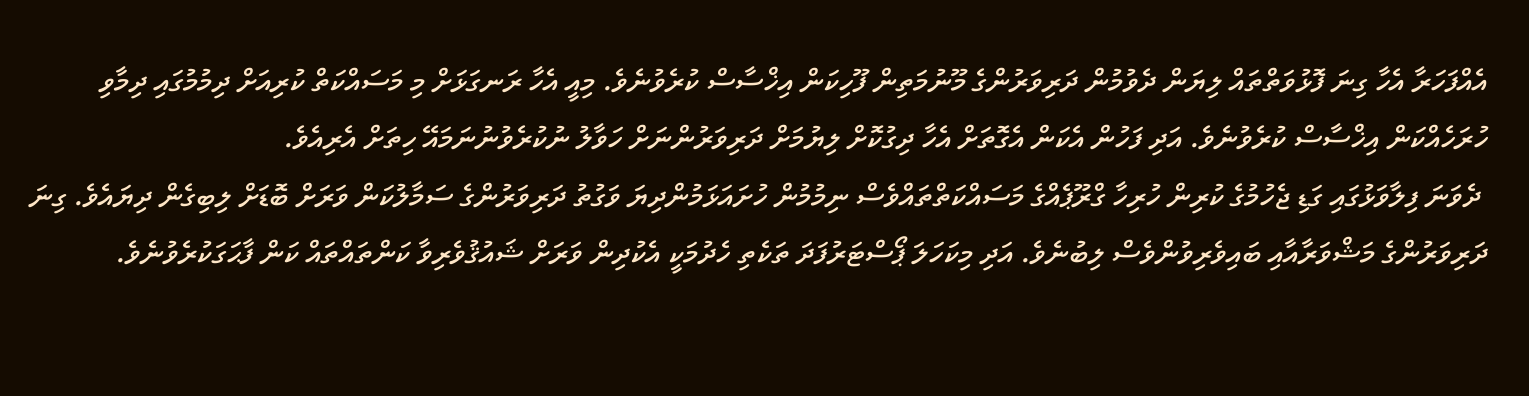އެއްފަހަރާ އެހާ ގިނަ ފޮޅުވަތްތައް ލިޔަން ދެވުމުން ދަރިވަރުންގެ މޫނުމަތިން ފޫހިކަން އިޚްސާސް ކުރެވުނެވެ. މިއީ އެހާ ރަނގަޅަށް މި މަސައްކަތް ކުރިއަށް ދިމުމުގައި ދިމާވި ހުރަހެއްކަން އިޚްސާސް ކުރެވުނެވެ. އަދި ފަހުން އެކަން އެގޮތަށް އެހާ ދިގުކޮށް ލިޔުމަށް ދަރިވަރުންނަށް ހަވާލު ނުކުރެވުނުނަމައޭ ހިތަށް އެރިއެވެ.
 ދެވަނަ ފިލާވަޅުގައި ގަޑި ޖެހުމުގެ ކުރިން ހުރިހާ ގްރޫޕެއްގެ މަސައްކަތްތައްވެސް ނިމުމުން ހުށައަޅަމުންދިޔަ ވަގުތު ދަރިވަރުންގެ ސަމާލުކަން ވަރަށް ބޮޑަށް ލިބިގެން ދިޔައެވެ. ގިނަ ދަރިވަރުންގެ މަޝްވަރާއާއި ބައިވެރިވުންވެސް ލިބުނެވެ. އަދި މިކަހަލަ ޕޯސްޓަރުފަދަ ތަކެތި ހެދުމަކީ އެކުދިން ވަރަށް ޝައުޤުވެރިވާ ކަންތައްތައް ކަން ފާޙަގަކުރެވުނެވެ.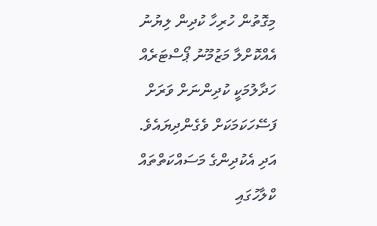މިގޮތުން ހުރިހާ ކުދިން ލިޔުނު އެއްކޮށްލާ މަޒުމޫނު ޕޯސްޓަރެއް ހަދާލުމަކީ ކުދިންނަށް ވަރަށް ފަސޭހަކަމަކަށް ވެގެންދިޔައެވެ. އަދި އެކުދިންގެ މަސައްކަތްތައް ކްލާހުގައި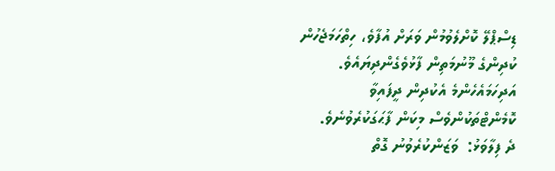ޑިސްޕްލޭ ކޮށްލެވުމުން ވަރަށް އުފާވެ، ހިތްހަމަޖެހުން ކުދިންގެ މޫނުމަތިން ފާޅުވެގެންދިޔައެވެ. އަދިހަމައެހެންމެ އެކުދިން ދީފައިވާ ކޮމެންޓްތަކުންވެސް މިކަން ފާޙަގަކުރެވުނެވެ.
ދެ ފިލާވަޅު:  ވަޒަންކުރެވުނު ގޮތް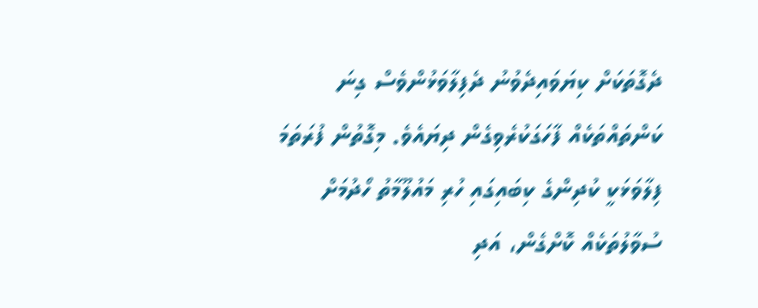ދެގޮތަކަށް ކިޔަވައިދެވުނު ދެފިލާވަޅުންވެސް ގިނަ ކަންތައްތަކެއް ފާހަގަކުރެވިގެން ދިޔައެވެ. މިގޮތުން ފުރަތަމަ ފިލާވަޅަކީ ކުދިންގެ ކިބައިގައި ހުރި މައުލޫމާތު ހޯދުމަށް ސުވާލުތަކެއް ކޮށްގެން، އަދި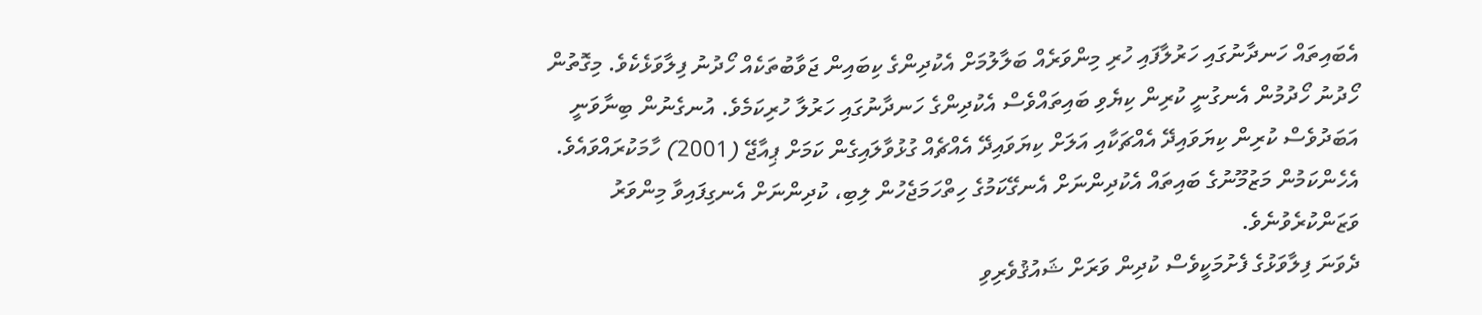އެބައިތައް ހަނދާނުގައި ހަރުލާފައި ހުރި މިންވަރެއް ބަލާލުމަށް އެކުދިންގެ ކިބައިން ޖަވާބުތަކެއް ހޯދުނު ފިލާވަޅެކެވެ. މިގޮތުން ހޯދުނު ހޯދުމުން އެނގުނީ ކުރިން ކިޔެވި ބައިތައްވެސް އެކުދިންގެ ހަނދާނުގައި ހަރުލާ ހުރިކަމެވެ. އުނގެނުން ބިނާވަނީ އަބަދުވެސް ކުރިން ކިޔަވައިދޭ އެއްޗަކާއި އަލަށް ކިޔަވައިދޭ އެއްޗެއް ގުޅުވާލައިގެން ކަމަށް ޕިއާޖޭ (2001) ހާމަކުރައްވައެވެ. އެހެންކަމުން މަޒުމޫނުގެ ބައިތައް އެކުދިންނަށް އެނގޭކަމުގެ ހިތްހަމަޖެހުން ލިބި، ކުދިންނަށް އެނގިފައިވާ މިންވަރު ވަޒަންކުރެވުނެވެ.
ދެވަނަ ފިލާވަޅުގެ ފެށުމަކީވެސް ކުދިން ވަރަށް ޝައުޤުވެރިވި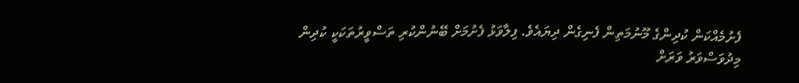ފެށުމެއްކަން ކުދިންގެ މޫނުމަތިން ފެނިގެން ދިޔައެވެ. ފިލާވަޅު ފެށުމަށް ބޭނުންކުރި ތަސްވީރުތަކަކީ ކުދިން މިދުވަސްވަރު ވަރަށް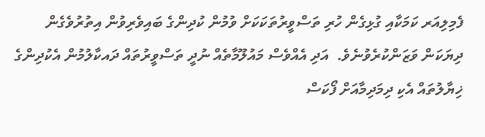ފެމިލިއަރ ކަމަކާއި ގުޅިގެން ހުރި ތަސްވީރުތަކަކަށް ވުމުން ކުދިންގެ ބައިވެރިވުން އިތުރުވެގެން ދިޔަކަން ވަޒަންކުރެވުނެވެ.  އަދި އެއްވެސް މައުލޫމާތެއް ނުދީ ތަސްވީރުތައް ދައކާލުމުން އެކުދިންގެ ޚިޔާލުތައް އެކި ދިމަދިމާއަށް ފޯކަސް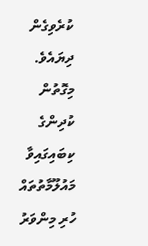ކުރެވިގެން ދިޔައެވެ. މިގޮތުން ކުދިންގެ ކިބައިގައިވާ މައުލޫމާތުތައް ހުރި މިންވަރު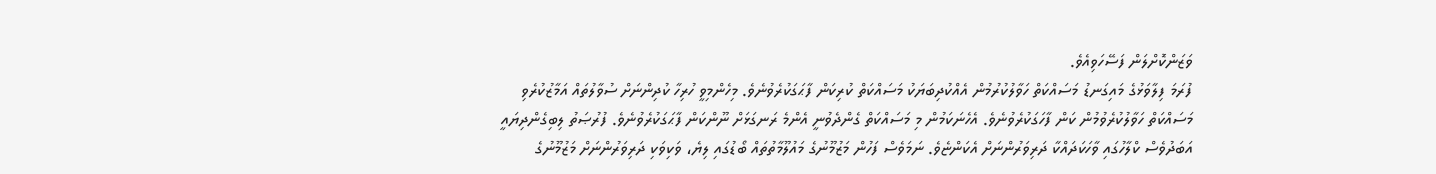ވަޒަންކޮށްލަން ފަސޭހަވިއެވެ.
ފުރަމަ ފިލާވަޅުގެ މައިގަނޑު މަސައްކަތް ހަވާލުކުރުމުން އެއްކުދިބަޔަކު މަސައްކަތް ކުރިކަން ފާޙަގަކުރެވުނެވެ. މިހެންމިވީ ހުރިހާ ކުދިންނަށް ސުވާލުތައް އަމާޒުކުރެވި މަސައްކަތް ހަވާލުކުރެވުމުން ކަން ފާހަގަކުރެވުނެވެ. އެހެނަކަމުން މި މަސައްކަތް ގެންދެވުނީ އެންމެ ރަނގަޅަށް ނޫންކަން ފާޙަގަކުރެވުނެވެ. ފުރުޞަތު ލިބިގެންދިޔައީ އަބަދުވެސް ކްލާހުގައި ވާހަކަދައްކާ ދަރިވަރުންނަށް އެކަންޏެވެ. ނަމަވެސް ފަހުން މަޒުމޫނުގެ މައުލޫމާތުތައް ބޯޑުގައި ލިޔެ، ވަކިވަކި ދަރިވަރުންނަށް މަޒުމޫނުގެ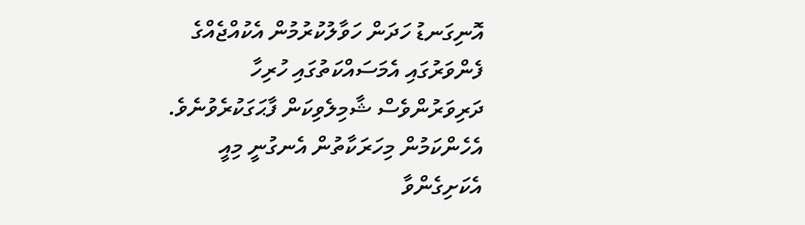އޮނިގަނޑު ހަދަން ހަވާލުކުރުމުން އެކުއްޖެއްގެ ފެންވަރުގައި އެމަސައްކަތުގައި ހުރިހާ ދަރިވަރުންވެސް ޝާމިލެވިކަން ފާޙަގަކުރެވުނެވެ. އެހެންކަމުން މިހަރަކާތުން އެނގުނީ މިއީ އެކަށިގެންވާ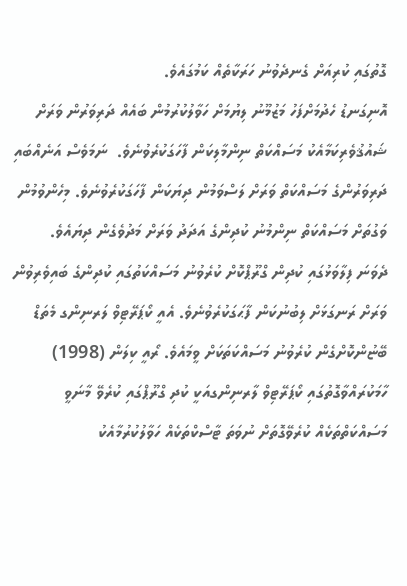ގޮތުގައި ކުރިއަށް ގެނދެވުނު ހަރަކާތެއް ކަމުގައެވެ.
އޮނިގަނޑު ހެދުމަށްފަހު މަޒުމޫނު ލިޔުމަށް ހަވާލުކުރުމުން ބައެއް ދަރިވަރުން ވަރަށް ޝައުޤުވެރިކަމާއެކު މަސައްކަތް ނިންމާލިކަން ފާހަގަކުރެވުނެވެ.  ނަމަވެސް އަނެއްބައި ދަރިވަރުންގެ މަސައްކަތް ވަރަށް ލަސްވަމުން ދިޔަކަން ފާހަގަކުރެވުނެވެ. މިހެންވުމުން ވަގުތަށް މަސައްކަތް ނިންމުނު ކުދިންގެ އަދަދު ވަރަށް މަދުވެގެން ދިޔައެވެ.
ދެވަނަ ފިލާވަޅުގައި ކުދިން ގްރޫޕްކޮށް ކުރެވުނު މަސައްކަތުގައި ކުދިންގެ ބައިވެރިވުން ވަރަށް ރަނގަޅަށް ލިބުނުކަން ފާޙަގަކުރެވުނެވެ. އެއީ ކޯޕަރޭޓިވް ލަރނިންގ މެތަޑް ބޭޏުންކޮށްގެން ކުރެވުނު މަސައްކަތަކަށް ވީމައެވެ. ރޯއީ ކިލަން (1998) ހާމަކުރައްވާގޮތުގައި ކޯޕަރޭޓިވް ލާރނިންގއަކީ ކުދި ގްރޫޕްގައި ކުރެވޭ މާނަވީ މަސައްކަތްތަކެއް ކުރެވޭގޮތަށް ނުވަތަ ޓާސްކްތަކެއް ހަވާލުކުރުމާއެކު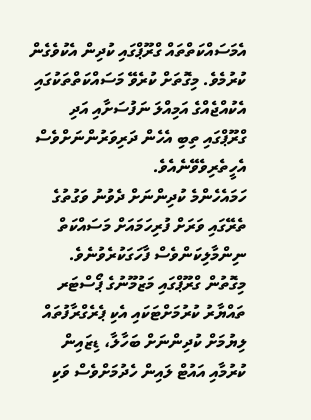އެމަސައްކަތްތައް ގްރޫޕްގައި ކުދިން އެކުވެގެން ކުރުމެވެ. މިގޮތަށް ކުރެވޭ މަސައްކަތްތަކުގައި އެކުއްޖެއްގެ އަމިއްލަ ނަފުސަށާއި އަދި ގްރޫޕްގައި ތިބި އެހެން ދަރިވަރުންނަށްވެސް އެހީތެރިވެވޭނެއެވެ.
ހަމައެހެންމެ ކުދިންނަށް ދެވުނު ވަގުތުގެ ތެރޭގައި ވަރަށް ފުރިހަމައަށް މަސައްކަތް ނިންމާލިކަންވެސް ފާހަގަކުރެވުނެވެ. މިގޮތުން ގްރޫޕްގައި މަޒުމޫނުގެ ޕޯސްޓަރ ތައްޔާރު ކުރުމަށްޓަކައި އެކި ޕެރެގްރާފުތައް ލިޔުމަށް ކުދިންނަށް ބަހާލާ، ޑިޒައިން ކުރުމާއި އައުޓް ލައިން ހެދުމަށްވެސް ވަކި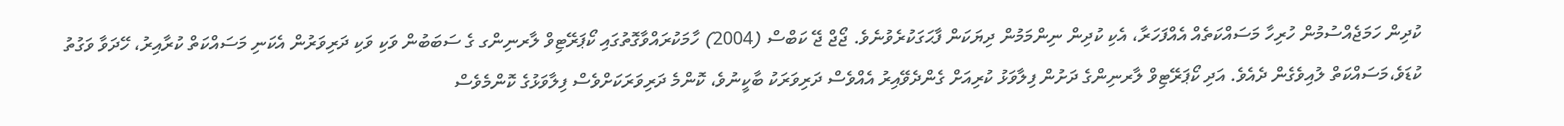ކުދިން ހަމަޖެއްސުމުން ހުރިހާ މަސައްކަތެއް އެއްފަހަރާ، އެކި ކުދިން ނިންމަމުން ދިޔަކަން ފާޙަގަކުރެވުނެވެ. ޖޯޖް ޖޭ ކަބްސް (2004) ހާމަކުރައްވާގޮތުގައި ކޯޕަރޭޓިވް ލާރނިންގ ގެ ސަބަބުން ވަކި ވަކި ދަރިވަރުން އެކަނި މަސައްކަތް ކުރާއިރު، ހޭދަވާ ވަގުތު ކުޑަވެ،މަސައްކަތް ލުއިވެގެން ދެއެވެ. އަދި ކޯޕަރޭޓިވް ލާރނިންގެ ދަށުން ފިލާވަޅު ކުރިއަށް ގެންދެވޭއިރު އެއްވެސް ދަރިވަރަކު ބާކީނުވެ، ކޮންމެ ދަރިވަރަކަށްވެސް ފިލާވަޅުގެ ކޮންމެވެސް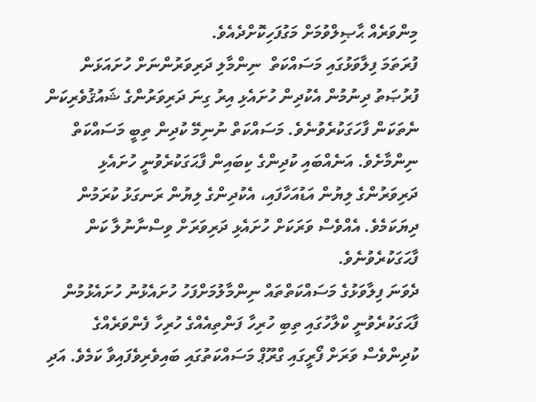މިންވަރެއް ޙާޞިލްވުމަށް މަގުފަހިކޮށްދެއެވެ.
ފުރަތަމަ ފިލާވަޅުގައި މަސައްކަތް  ނިންމާލި ދަރިވަރުންނަށް ހުށައަޅަން ފުރުޞަތު ދިނުމުން އެކުދިން ހުށައެޅި އިރު ގިނަ ދަރިވަރުންގެ ޝައުޤުވެރިކަން ނެތަކަން ފާހަގަކުރެވުނެވެ. މަސައްކަތް ނުނިމޭ ކުދިން ތިބީ މަސައްކަތް ނިންމާށެވެ. އަނެއްބައި ކުދިންގެ ކިބައިން ފާޙަގަކުރެވުނީ ހުށައެޅި ދަރިވަރުންގެ ލިޔުން އަޑުއަހާފައި، އެކުދިންގެ ލިޔުން ރަނގަޅު ކުރަމުން ދިޔަކަމެވެ. އެއްވެސް ވަރަކަށް ހުށައެޅި ދަރިވަރަށް ވިސްނާނުލާ ކަން ފާޙަގަކުރެވުނެވެ.
ދެވަނަ ފިލާވަޅުގެ މަސައްކަތްތައް ނިންމާލުމަށްފަހު ހުށައެޅުނު ހުށައެޅުމުން ފާޙަގަކުރެވުނީ ކްލާހުގައި ތިބި ހުރިހާ ފަންތިއެއްގެ ހުރިހާ ފެންވަރެއްގެ ކުދިންވެސް ވަރަށް ފޯރީގައި ގްރޫޕް މަސައްކަތުގައި ބައިވެރިވެފައިވާ ކަމެވެ. އަދި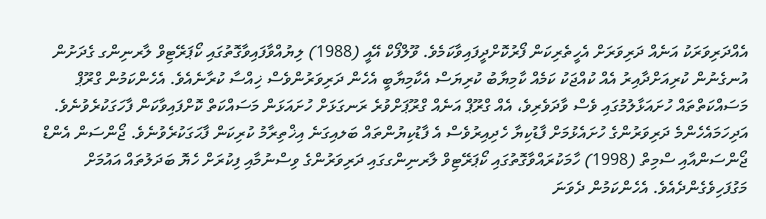އެއްދަރިވަރަކު އަނެއް ދަރިވަރަށް އެހީތެރިކަން ފޯރުކޮށްދީފައިވާކަމެވެ. ވޫލްފޯކް އޭއީ (1988) ލިޔުއްވާފައިވާގޮތުގައި ކޯޕަރޭޓިވް ލާރނިންގ ގެދަށުން އުނގެނުން ކުރިއަށްދާއިރު އެއް ކުއްޖަކު ކަމެއް ކާމިޔާބު ކުރިޔަސް އެކާމިޔާބީ އެހެން ދަރިވަރުންވެސް ޚިއްސާ ކުރާނެއެވެ. އެހެންކަމުން ގްރޫޕް މަސައްކަތްތައް ހުށައަޅާލުމުގައި ވެސް ވާދަވެރިވެ، އެއް ގްރޫޕް އަނެއް ގްރޫޕަށްވުރެ ރަނގަޅަށް ހުށައަޅަން މަސައްކަތް ކޮށްފައިވާކަން ފާހަގަކުރެވުނެވެ. އަދިހަމައެހެންމެ ދަރިވަރުންގެ ހުށައެޅުމަށް ފާޑުކިޔާ ހެދިއިރުވެސް އެ ފާޑުކިޔުންތައް ބަލއިގަނެ އިޚްތިރާމު ކުރިކަން ފާޙަގަކުރެވުނެވެ. ޖޯންސަން އެންޑް ޖޯންސަންއާއި ސްމިތް (1998) ހާމަކުރައްވާގޮތުގައި ކޯޕަރޭޓިވް ލާރނިންގގައި ދަރިވަރުންގެ ވިސްނުމާއި ފިކުރަށް ހެޔޮ ބަދަލުތައް އައުމަށް މަގުފަހިވެގެންދެއެވެ. އެހެންކަމުން ދެވަނަ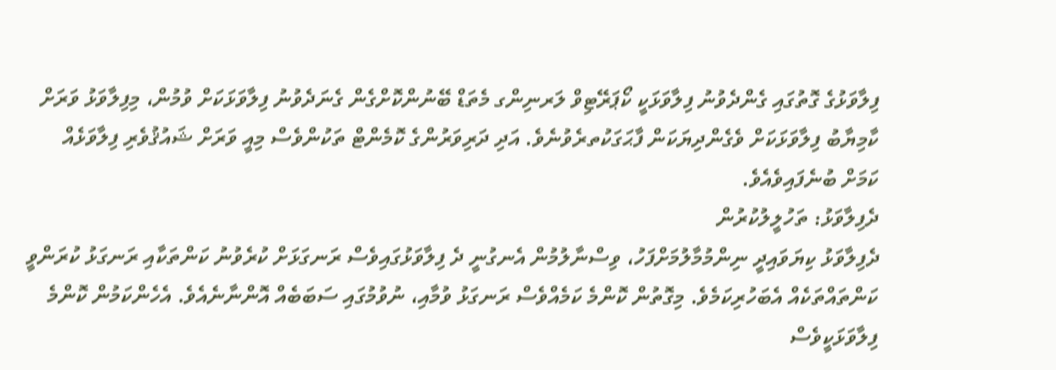ފިލާވަޅުގެ ގޮތުގައި ގެންދެވުނު ފިލާވަޅަކީ ކޯޕަރޭޓިވް ލަރނިންގ މެތަޑް ބޭނުންކޮށްގެން ގެނަދެވުނު ފިލާވަޅަކަށް ވުމުން، މިފިލާވަޅު ވަރަށް ކާމިޔާބު ފިލާވަޅަކަށް ވެގެންދިޔަކަން ފާޙަގަކުތރެވުނެވެ. އަދި ދަރިވަރުންގެ ކޮމެންޓް ތަކުންވެސް މިއީ ވަރަށް ޝައުޤުވެރި ފިލާވަޅެއް ކަމަށް ބުނެފައިވެއެވެ.
ދެފިލާވަޅު: ތަހުލީލުކުރުން
ދެފިލާވަޅު ކިޔަވައިދީ ނިންމުމާލުމަށްފަހު، ވިސްނާލުމުން އެނގުނީ ދެ ފިލާވަޅުގައިވެސް ރަނގަޅަށް ކުރެވުނު ކަންތަކާއި ރަނގަޅު ކުރަންވީ ކަންތައްތަކެއް އެބަހުރިކަމެވެ. މިގޮތުން ކޮންމެ ކަމެއްވެސް ރަނގަޅު ވުމާއި، ނުވުމުގައި ސަބަބެއް އޮންނާނެއެވެ. އެހެންކަމުން ކޮންމެ ފިލާވަޅަކީވެސް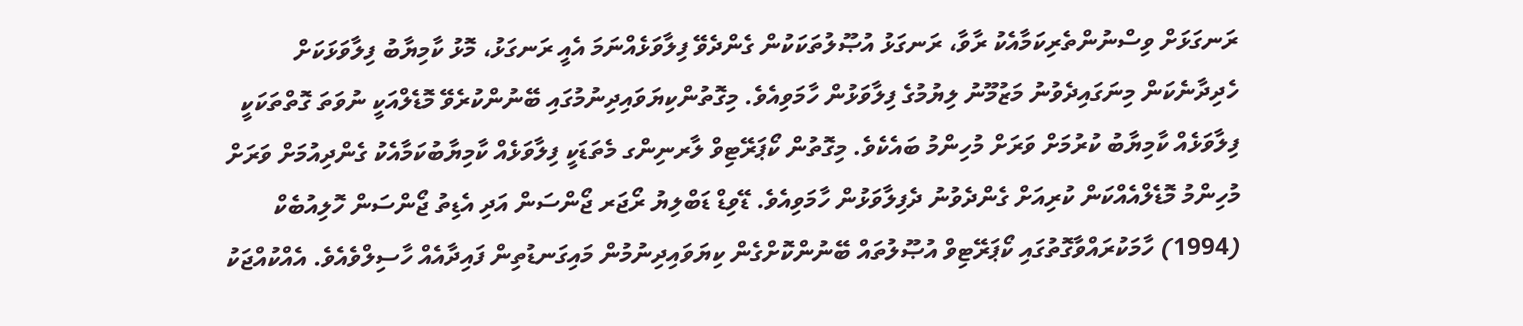ރަނގަޅަށް ވިސްނުންތެރިކަމާއެކު ރާވާ، ރަނގަޅު އުޞޫލުތަކަކުން ގެންދެވޭ ފިލާވަޅެއްނަމަ އެއީ ރަނގަޅު، މޮޅު ކާމިޔާބު ފިލާވަޅަކަށް ހެދިދާނެކަން މިނަގައިދެވުނު މަޒުމޫނު ލިޔުމުގެ ފިލާވަޅުން ހާމަވިއެވެ. މިގޮތުންކިޔަވައިދިނުމުގައި ބޭނުންކުރެވޭ މޮޑެލްއަކީ ނުވަތަ ގޮތްތަކަކީ ފިލާވަޅެއް ކާމިޔާބު ކުރުމަށް ވަރަށް މުހިންމު ބައެކެވެ. މިގޮތުން ކޯޕަރޭޓިވް ލާރނިންގ މެތަޑަކީ ފިލާވަޅެއް ކާމިޔާބުކަމާއެކު ގެންދިއުމަށް ވަރަށް މުހިންމު މޮޑެލްއެއްކަން ކުރިއަށް ގެންދެވުނު ދެފިލާވަޅުން ހާމަވިއެވެ. ޑޭވިޑް ޑަބްލިޔު ރޯޖަރ ޖޯންސަން އަދި އެޑިތު ޖޯންސަން ހޮލިއުބެކް (1994) ހާމަކުރައްވާގޮތުގައި ކޯޕަރޭޓިވް އުޞޫލުތައް ބޭނުންކޮށްގެން ކިޔަވައިދިނުމުން މައިގަނޑުތިން ފައިދާއެއް ހާސިލްވެއެވެ. އެއްކުއްޖަކު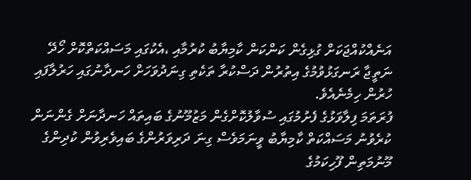އަނެއްކުއްޖަކަށް ގުޅިގެން ކަންކަން ކާމިޔާބު ކުރުމާއި ،އެކުގައި މަސައްކަތްކޮށް ހޯދޭ ނަތީޖާ ރަނގަޅުވުމުގެ އިތުރުން ދަސްކުރާ ތަކެތި ގިނަދުވަހަށް ހަނދާނުގައި ހަރުލާފައި ހުރުން ހިމެނެއެވެ.
ފުރަތަމަ ފިލާވަޅުގެ ފެށުމުގައި ސުވާލުކޮށްގެން މަޒުމޫނުގެ ބައިތައް ހަނދާނަށް ގެންނަން ކުރެވުނު މަސައްކަތް ކާމިޔާބު ވީނަމަވެސް ގިނަ ދަރިވަރުންގެ ބައިވެރިވުން ކުދިންގެ މޫނުމަތިން ފޫހިކަމުގެ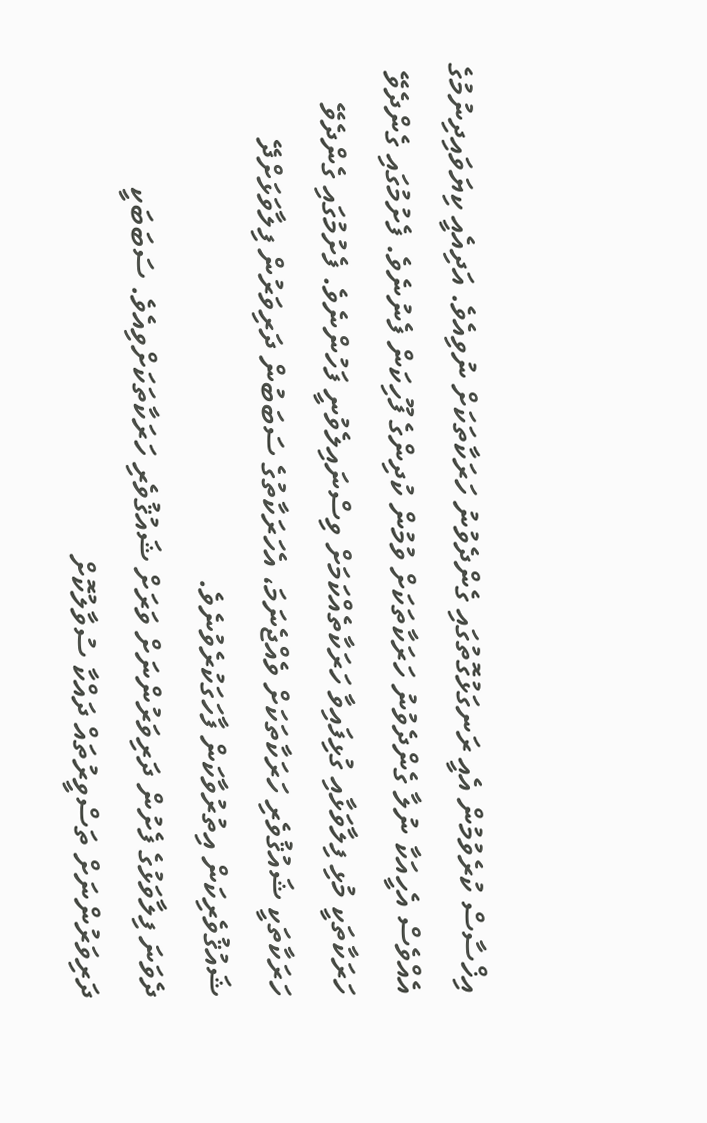އިޚްސާސް ކުރެވުމުން އެއީ ރަނގަޅުގޮތުގައި ގެންދެވުނު ހަރަކާތަކަށް ނުވިއެވެ. އަދިއެއީ ކިޔަވައިދިނުމުގެ އެއްވެސް އެހީއަކާ ނުލާ ގެންދެވުނު ހަރަކާތަކަށް ވުމުން ކުދިންގެ ފޫހިކަން ފެނުނެވެ. ފެށުމުގައި ގެންދެވޭ ހަރަކާތަކީ މުޅި ފިލާވަޅާއި ގުޅިފައިވާ ހަރަކާތެއްކަމަށް ވިސްނައިލެވުނީ ފަހުންނެވެ. ފެށުމުގައި ގެންދެވޭ ހަރަކާތަކީ ޝައުޤުވެރި ހަރަކާތަކަށް ވެއްޖެނަމަ، އެހަރަކާތުގެ ސަބަބުން ދަރިވަރުން ފިލާވަޅަށްދޭ ޝައުޤުވެރިކަން އިތުރުވާކަން ފާހަގަކުރެވުނެވެ.
ދެވަނަ ފިލާވަޅުގެ ފެށުން ދަރިވަރުންނަށް ވަރަށް ޝައުޤުވެރި ހަރަކާތަކަށްވިއެވެ. ސަބަބަކީ ދަރިވަރުންނަށް ތަސްވީރުތައް ދައްކާ ސުވާލުކޮށް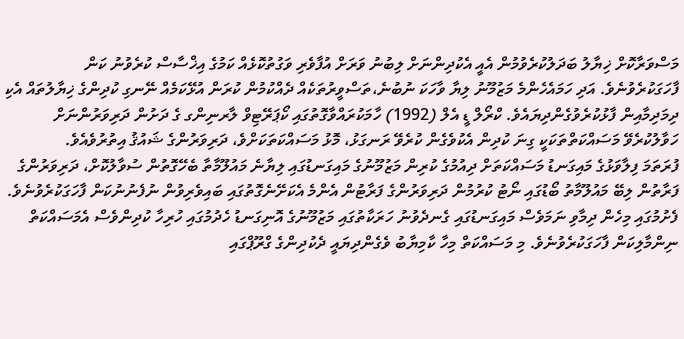މަސްވަރާކޮށް ޚިޔާލު ބަދަލުކުރެވުމުން އެއީ އެކުދިންނަށް ލިބުނު ވަރަށް އުފާވެރި ވަގުތުކޮޅެއް ކަމުގެ އިޚްސާސް ކުރެވުނު ކަން ފާހަގަކުރެވުނެވެ. އަދި ހަމައެހެންމެ މަޒުމޫނު ލިޔާ ވާހަކަ ނުބުނެ،ތަސްވީރުތަކެއް ދެއްކުމުން ކުރަން އުޅޭކަމެއް ނޭނގި ކުދިންގެ ޚިޔާލުތައް އެކި ދިމަދިމާއިން ފާޅުކުރެވުގެންދިޔައެވެ. ކްރޯލް ޑީ އެލް (1992) ހާމަކުރައްވާގޮތުގައި ކޯޕަރޭޓިވް ލާރނިންގ ގެ ދަށުން ދަރިވަރުންނަށް ހަވާލުކުރެވޭ މަސައްކަތްތަކަކީ ގިނަ ކުދިން އެކުވެގެން ކުރެވޭ ރަނގަޅު، މޮޅު މަސައްކަތަކަށްވެ، ދަރިވަރުންގެ ޝައުޤު އިތުރުވެއެވެ.
ފުރަތަމަ ފިލާވަޅުގެ މައިގަނޑު މަސައްކަތަށް ދިއުމުގެ ކުރިން މަޒުމޫނުގެ މައިގަނޑުގައި ލިޔާނެ މައުލޫމާތާ ބެހޭގޮތުން ސުވާލުކޮށް، ދަރިވަރުންގެ ފަރާތުން ލިބޭ މައުލޫމާތު ބޯޑުގައި ނޯޓު ކުރުމުން ދަރިވަރުންގެ ފަރާޓުން އެންމެ އެކަށޭނެގޮތުގައި ބައިވެރިވުން ނުފެނުނުކަން ފާހަގަކުރެވުނެވެ.
ފެށުމުގައި މިހެން ދިމާވި ނަމަވެސް މައިގަނޑުގައި ގެނދެވުނު ހަރަކާތުގައި މަޒުމޫނުގެ އޮނިގަނޑު ހެދުމުގައި ހުރިހާ ކުދިންވެސް އެމަސައްކަތް ނިންމާލިކަން ފާހަގަކުރެވުނެވެ. މި މަސައްކަތް މިހާ ކާމިޔާބު ވެގެންދިޔައީ ދެކުދިންގެ ގްރޫޕްގައި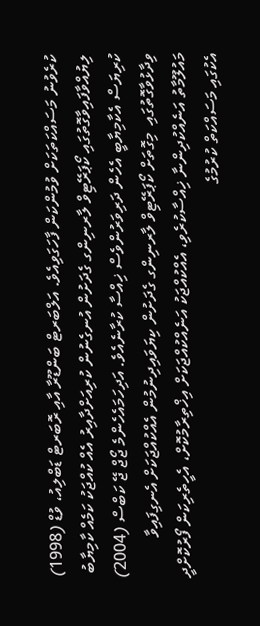ކުރެވުނު މަސައްކަތަކަށް ވުމުންކަން ފާހަގަވިއެވެ. އަލްބަރޓް ބަންޑޫރާ އާއި ރޮބަރޓް ޑަބްލިއު، ވުޑް (1998) ލިޔުއްވާފައިވާގޮތުގައި ކޯޕަރޭޓިވް ލާރނިންގ ގެދަށުން އުނގެނުން ކުރިއަށްދާއިރު އެއް ކުއްޖަކު ކަމެއް ކާމިޔާބު ކުރިޔަސް އެކާމިޔާބީ އެހެން ދަރިވަރުންވެސް ޚިއްސާ ކުރާނެއެވެ. އަދިހަމައެހެންމެ ޖޯޖް ޖޭ ކަބްސް (2004)  ވިދާޅުވާގޮތުގައި  މިގޮތަށް ކޯޕަރޭޓިވް ލާރނިންގ ގެދަށުން ކިޔަވައިދިނުމުން އެއްކުއްޖަކަށް އެނގިފައިވާ މައުލޫމާތު އަނެއްކުދިންނާ ޚިއްސާކުރެވި، އެއްކުއްޖަކު އަނެއްކުއްޖަކަށް އިޚްތިރާމުކޮށް، އެހީތެރިކަން ފޯރުކޮށްދީ އެކުގައި މަސައްކަތް ކުރުމުގެ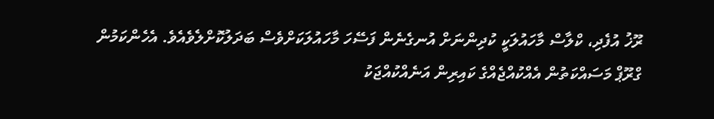ރޫޚު އުފެދި، ކްލާސް މާހައުލަކީ ކުދިންނަށް އުނގެނެން ފަސޭހަ މާހައުލަކަށްވެސް ބަދަލުކޮށްލެވެއެވެ. އެހެންކަމުން ގްރޫޕް މަސައްކަތުން އެއްކުއްޖެއްގެ ކައިރިން އަނެއްކުއްޖަކު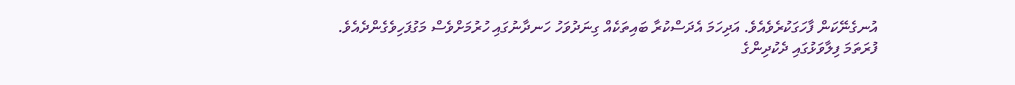އުނގެނޭކަން ފާހަގަކުރެވެއެވެ. އަދިހަމަ އެދަސްކުރާ ބައިތަކެއް ގިނަދުވަހު ހަނދާނުގައި ހުރުމަށްވެސް މަގުފަހިވެގެންދެއެވެ.
ފުރަތަމަ ފިލާވަޅުގައި ދެކުދިންގެ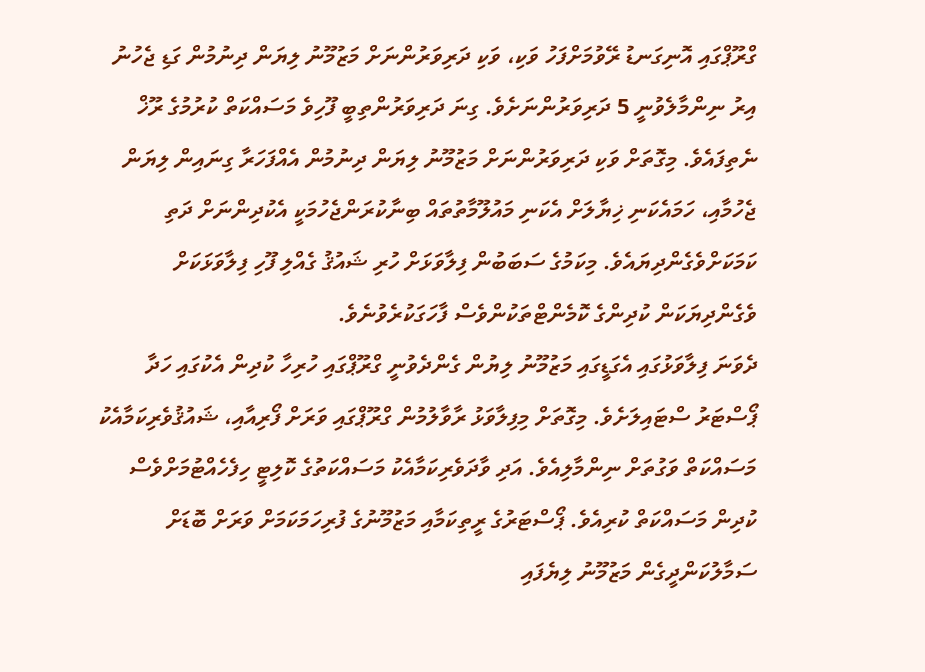ގްރޫޕްގައި އޮނިގަނޑު ރޭވުމަށްފަހު ވަކި، ވަކި ދަރިވަރުންނަށް މަޒުމޫނު ލިޔަން ދިނުމުން ގަޑި ޖެހުނު އިރު ނިންމާލެވުނީ 5 ދަރިވަރުންނަށެވެ. ގިނަ ދަރިވަރުންތިބީ ފޫހިވެ މަސައްކަތް ކުރުމުގެ ރޫޚް ނެތިފައެވެ. މިގޮތަށް ވަކި ދަރިވަރުންނަށް މަޒުމޫނު ލިޔަން ދިނުމުން އެއްފަހަރާ ގިނައިން ލިޔަން ޖެހުމާއި، ހަމައެކަނި ޚިޔާލަށް އެކަނި މައުލޫމާތުތައް ބިނާކުރަންޖެހުމަކީ އެކުދިންނަށް ދަތި ކަމަކަށްވެގެންދިޔައެވެ. މިކަމުގެ ސަބަބުން ފިލާވަޅަށް ހުރި ޝައުޤު ގެއްލި ފޫހި ފިލާވަޅަކަށް ވެގެންދިޔަކަން ކުދިންގެ ކޮމެންޓްތަކުންވެސް ފާހަގަކުރެވުނެވެ.
ދެވަނަ ފިލާވަޅުގައި އެގަޑީގައި މަޒުމޫނު ލިޔުން ގެންދެވުނީ ގްރޫޕްގައި ހުރިހާ ކުދިން އެކުގައި ހަދާ ޕޯސްޓަރު ސްޓައިލަށެވެ. މިގޮތަށް މިފިލާވަޅު ރާވާލުމުން ގްރޫޕްގައި ވަރަށް ފޯރިއާއި، ޝައުޤުވެރިކަމާއެކު މަސައްކަތް ވަގުތަށް ނިންމާލިއެވެ. އަދި ވާދަވެރިކަމާއެކު މަސައްކަތުގެ ކޮލިޓީ ހިފެހެއްޓުމަށްވެސް ކުދިން މަސައްކަތް ކުރިއެވެ. ޕޯސްޓަރުގެ ރީތިކަމާއި މަޒުމޫނުގެ ފުރިހަމަކަމަށް ވަރަށް ބޮޑަށް ސަމާލުކަންދީގެން މަޒުމޫނު ލިޔެފައި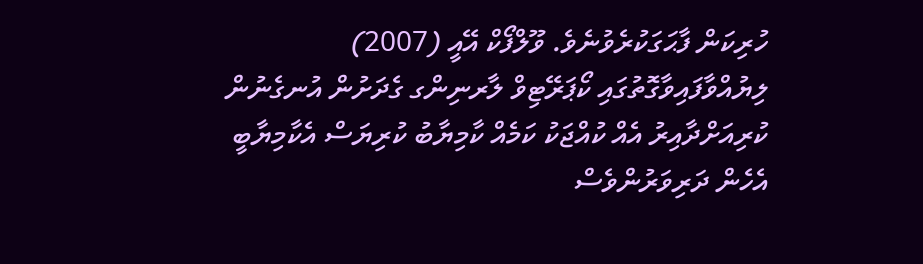ހުރިކަން ފާޙަގަކުރެވުނެވެ. ވޫލްފޯކް އޭއީ (2007) ލިޔުއްވާފައިވާގޮތުގައި ކޯޕަރޭޓިވް ލާރނިންގ ގެދަށުން އުނގެނުން ކުރިއަށްދާއިރު އެއް ކުއްޖަކު ކަމެއް ކާމިޔާބު ކުރިޔަސް އެކާމިޔާބީ އެހެން ދަރިވަރުންވެސް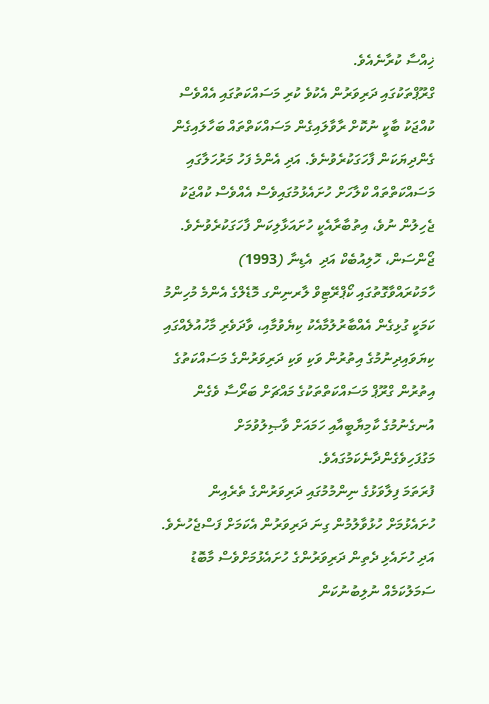ޚިއްސާ ކުރާނެއެވެ.
ގްރޫޕްތަކުގައި ދަރިވަރުން އެކުވެ ކުރި މަސައްކަތުގައި އެއްވެސް ކުއްޖަކު ބާކީ ނުކޮށް ރާވާލައިގެން މަސައްކަތްތައް ބަހާލައިގެން ގެންދިޔަކަން ފާހަގަކުރެވުނެވެ. އަދި އެންމެ ފަހު މަރުހަލާގައި މަސައްކަތްތައް ކްލާހަށް ހުށައެޅުމުގައިވެސް އެއްވެސް ކުއްޖަކު ޖެހިލުން ނުވެ، އިތުބާރާއެކީ ހުށައަޅާލިކަން ފާހަގަކުރެވުނެވެ. ޖޯންސަން، ހޮލިއުބެކް އަދި  އެޑިނާ (1993) ހާމަކުރައްވާގޮތުގައި ކޯޕްރޭޓިވް ލާރނިންގ މޮޑެލްގެ އެންމެ މުހިންމު ކަމަކީ ގުޅިގެން އެއްބާރުލުމާއެކު ކިޔެވުމާއި، ވާދަވެރި މާހުއުލެއްގައި ކިޔަވައިދިނުމުގެ އިތުރުން ވަކި ވަކި ދަރިވަރުންގެ މަސައްކަތުގެ އިތުރުން ގްރޫޕް މަސައްކަތްތަކުގެ މައްޗަށް ބަރޯސާ ވެގެން އުނގެނުމުގެ ކާމިޔާބީއާއި ހަމައަށް ވާޞިލުވުމަށް މަގުފަހިވެގެންދާނެކަމުގައެވެ.
ފުރަތަމަ ފިލާވަޅުގެ ނިންމުމުގައި ދަރިވަރުންގެ ތެރެއިން ހުށައެޅުމަށް ހުޅުވާލުމުން ގިނަ ދަރިވަރުން އެކަމަށް ފަސްޖެހުނެވެ. އަދި ހުށައެޅި ދެތިން ދަރިވަރުންގެ ހުށައެޅުމަށްވެސް މާބޮޑު ސަމަލުކަމެއް ނުލިބުނުކަން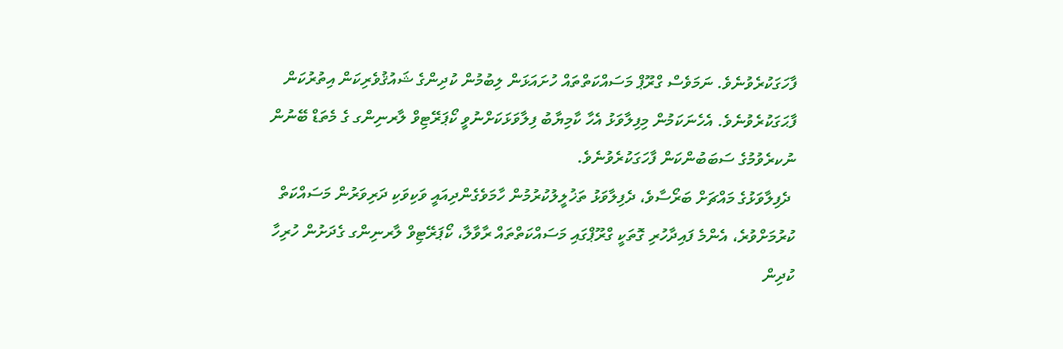ފާހަގަކުރެވުނެވެ. ނަމަވެސް ގްރޫޕް މަސައްކަތްތައް ހުށައަޅަން ލިބުމުން ކުދިންގެ ޝައުޤުވެރިކަން އިތުރުކަން ފާޙަގަކުރެވުނެވެ. އެހެނަކަމުން މިފިލާވަޅު އެހާ ކާމިޔާބު ފިލާވަޅަކަށްނުވީ ކޯޕަރޭޓިވް ލާރނިންގ ގެ މެތަޑް ބޭނުން ނުކރެވުމުގެ ސަބަބުންކަން ފާހަގަކުރެވުނެވެ.
 ދެފިލާވަޅުގެ މައްޗަށް ބަރޯސާވެ، ދެފިލާވަޅު ތަޚުލީލުކުރުމުން ހާމަވެގެންދިއައީ ވަކިވަކި ދަރިވަރުން މަސައްކަތް ކުރުމަށްވުރެ، އެންމެ ފައިދާހުރި ގޮތަކީ ގްރޫޕްގައި މަސައްކަތްތައް ރާވާލާ، ކޯޕަރޭޓިވް ލާރނިންގ ގެދަށުން ހުރިހާ ކުދިން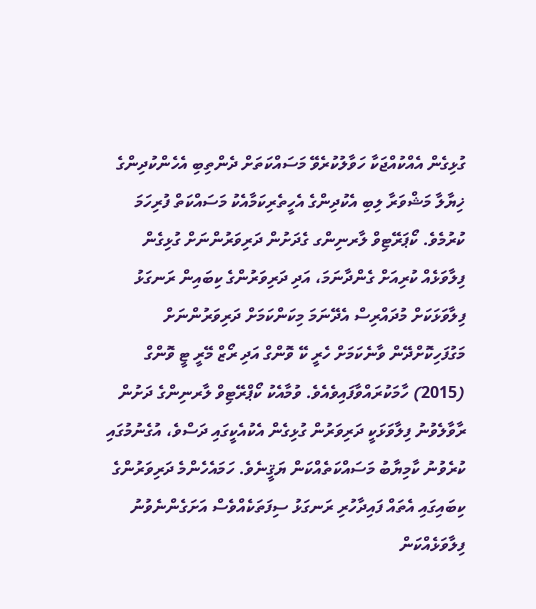ގުޅިގެން އެއްކުއްޖަކާ ހަވާލުކުރެވޭ މަސައްކަތަށް ދެންތިބި އެހެންކުދިންގެ ޚިޔާލާ މަޝްވަރާ ލިބި އެކުދިންގެ އެހީތެރިކަމާއެކު މަސައްކަތް ފުރިހަމަ ކުރުމެވެ. ކޯޕަރޭޓިވް ލާރނިންގ ގެދަށުން ދަރިވަރުންނަށް ގުޅިގެން ފިލާވަޅެއް ކުރިއަށް ގެންދާނަމަ، އަދި ދަރިވަރުންގެ ކިބައިން ރަނގަޅު ފިލާވަޅަކަށް މުދައްރިސް އެދޭނަމަ މިކަންކަމަށް ދަރިވަރުންނަށް މަގުފަހިކޮށްދޭން ވާނެކަމަށް ހެރީ ކޭ ވޮންގް އަދި ރޯޒް މޭރީ ޓީ ވޮންގް (2015) ހާމަކުރައްވާފައިވެއެވެ. ވުމާއެކު ކޯޕްރޭޓިވް ލާރނިންގެ ދަށުން ރާވާލެވުނު ފިލާވަޅަކީ ދަރިވަރުން ގުޅިގެން އެކުއެކީގައި ދަސްވެ، އުގެނުމުގައި ކުރެވުނު ކާމިޔާބު މަސައްކަތެއްކަން ޔަޤީނެވެ. ހަމައެހެންމެ ދަރިވަރުންގެ ކިބައިގައި އެތައް ފައިދާހުރި ރަނގަޅު ސިފަތަކެއްވެސް އަށަގެންނެވުނު ފިލާވަޅެއްކަން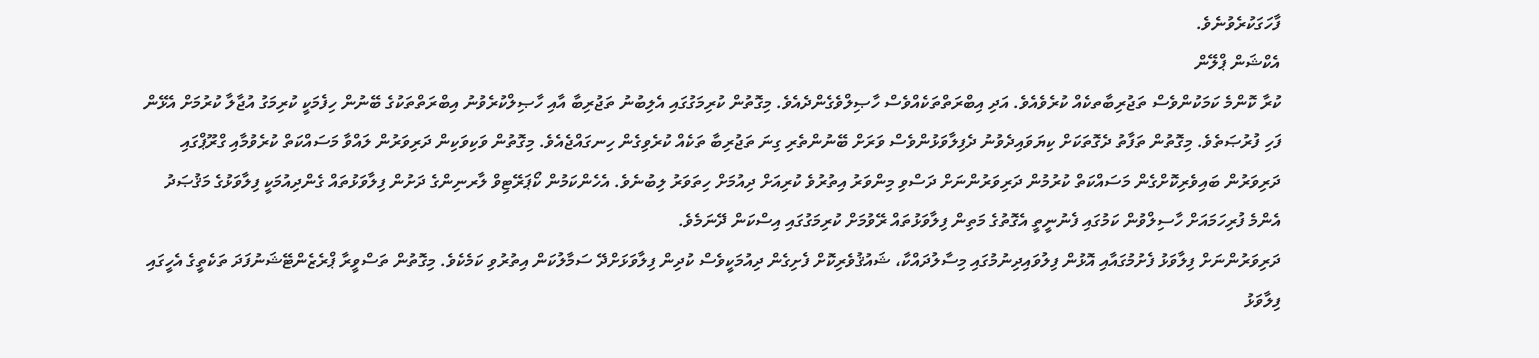ފާހަގަކުރެވުނެވެ.
އެކްޝަން ޕްލޭން
ކުރާ ކޮންމެ ކަމަކުންވެސް ތަޖުރިބާތކެއް ކުރެވެއެވެ. އަދި އިބްރަތްތަކެއްވެސް ހާޞިލްވެގެންދެއެވެ. މިގޮތުން ކުރިމަގުގައި އެލިބުނު ތަޖުރިބާ އާއި ހާޞިލްކުރެވުނު އިބްރަތްތަކުގެ ބޭނުން ހިފެމަކީ ކުރިމަގު އުޖާލާ ކުރުމަށް އެޅޭން ފަހި ފުރުޞަތެވެ. މިގޮތުން ތަފާތު ދެގޮތަކަށް ކިޔަވައިދެވުނު ދެފިލާވަޅުންވެސް ވަރަށް ބޭނުންތެރި ގިނަ ތަޖުރިބާ ތަކެއް ކުރެވިގެން ހިނގައްޖެއެވެ. މިގޮތުން ވަކިވަކިން ދަރިވަރުން ލައްވާ މަސައްކަތް ކުރެވުމާއި ގްރޫޕްގައި ދަރިވަރުން ބައިވެރިކޮށްގެން މަސައްކަތް ކުރުމުން ދަރިވަރުންނަށް ދަސްވި މިންވަރު އިތުރުވެ ކުރިއަށް ދިއުމަށް ހިތަވަރު ލިބުނެވެ. އެހެންކަމުން ކޯޕަރޭޓިވް ލާރނިންގެ ދަށުން ފިލާވަޅުތައް ގެންދިއުމަކީ ފިލާވަޅުގެ މަޤުޞަދު އެންމެ ފުރިހަމައަށް ހާސިލްވުން ކަމުގައި ފެނުނީތީ އެގޮތުގެ މަތިން ފިލާވަޅުތައް ރޭވުމަށް ކުރިމަގުގައި އިސްކަން ދޭނަމެވެ.
ދަރިވަރުންނަށް ފިލާވަޅު ފެށުމުގައާއި އޮޅުން ފިލުވައިދިނުމުގައި މިސާލުދައްކާ، ޝައުޤުވެރިކޮށް ފެށިގެން ދިއުމަކީވެސް ކުދިން ފިލާވަޅަށްދޭ ސަމާލުކަން އިތުރުވި ކަމެކެވެ. މިގޮތުން ތަސްވީރާ ޕްރެޒެންޓޭޝަނުފަދަ ތަކެތީގެ އެހީގައި ފިލާވަޅު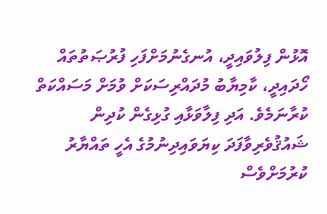އޮޅުން ފިލުވައިދީ، އުނގެނުމަށްފަހި ފުރުޞަތުތައް ހޯދައިދީ، ކާމިޔާބު މުދައްރިސަކަށް ވުމަށް މަސައްކަތް ކުރާނަމެވެ. އަދި ފިލާވަޅާއި ގުޅިގެން ކުދިން ޝައުޤުވެރިވާފަދަ ކިޔަވައިދިނުމުގެ އެހީ ތައްޔާރު ކުރުމަށްވެސް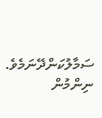ސަމާލުކަންދޭނަމެވެ.
ނިންމުން